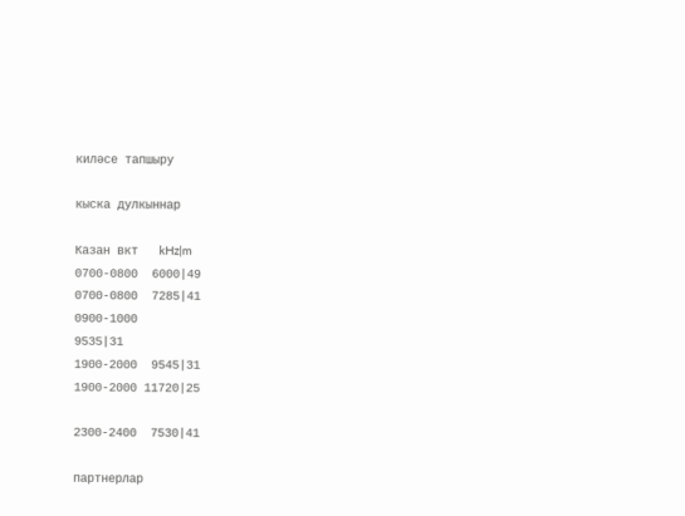киләсе тапшыру

кыска дулкыннар

Казан вкт   kHz|m
0700-0800  6000|49
0700-0800  7285|41
0900-1000
9535|31
1900-2000  9545|31
1900-2000 11720|25

2300-2400  7530|41

партнерлар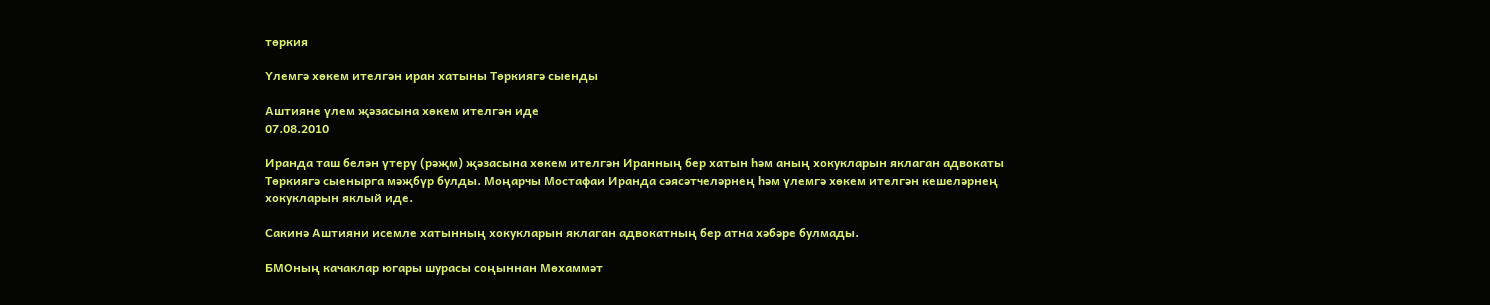төркия

Үлемгә хөкем ителгән иран хатыны Төркиягә сыенды

Аштияне үлем җәзасына хөкем ителгән иде
07.08.2010

Иранда таш белән үтерү (рәҗм) җәзасына хөкем ителгән Иранның бер хатын һәм аның хокукларын яклаган адвокаты Төркиягә сыенырга мәҗбүр булды. Моңарчы Мостафаи Иранда сәясәтчеләрнең һәм үлемгә хөкем ителгән кешеләрнең хокукларын яклый иде.

Сакинә Аштияни исемле хатынның хокукларын яклаган адвокатның бер атна хәбәре булмады.

БМОның качаклар югары шурасы соңыннан Мөхаммәт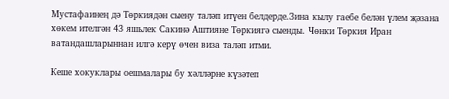Мустафаинең дә Төркиядән сыену таләп итүен белдерде.Зина кылу гаебе белән үлем җәзана хөкем ителгән 43 яшьлек Сакинә Аштияне Төркиягә сыенды. Чөнки Төркия Иран ватандашларыннан илгә керү өчен виза таләп итми.

Кеше хокуклары оешмалары бу хәлләрне күзәтеп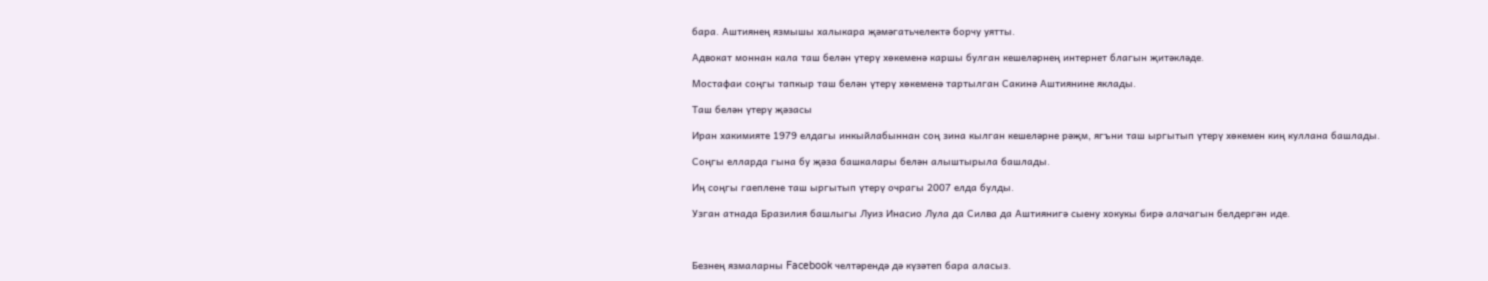бара. Аштиянең язмышы халыкара җәмәгатьчелектә борчу уятты.

Адвокат моннан кала таш белән үтерү хөкеменә каршы булган кешеләрнең интернет благын җитәкләде.

Мостафаи соңгы тапкыр таш белән үтерү хөкеменә тартылган Сакинә Аштиянине яклады.

Таш белән үтерү җәзасы

Иран хакимияте 1979 елдагы инкыйлабыннан соң зина кылган кешеләрне рәҗм, ягъни таш ыргытып үтерү хөкемен киң куллана башлады.

Соңгы елларда гына бу җәза башкалары белән алыштырыла башлады.

Иң соңгы гаеплене таш ыргытып үтерү очрагы 2007 елда булды.

Узган атнада Бразилия башлыгы Луиз Инасио Лула да Силва да Аштиянигә сыену хокукы бирә алачагын белдергән иде.



Безнең язмаларны Facebook челтәрендә дә күзәтеп бара аласыз.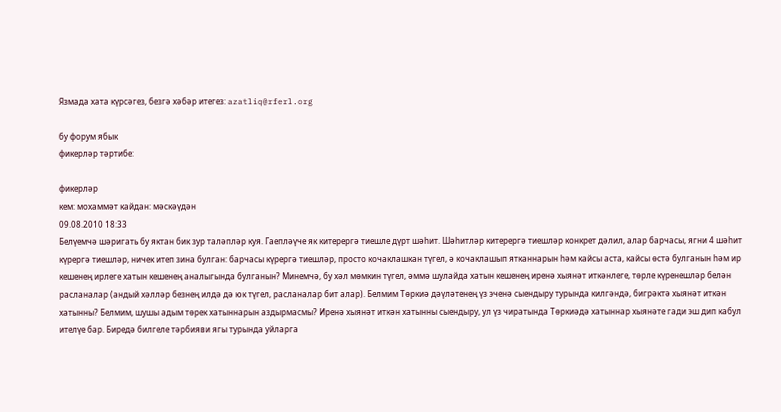Язмада хата күрсәгез, безгә хәбәр итегез: azatliq@rferl.org

бу форум ябык
фикерләр тәртибе:

фикерләр
кем: мохаммәт кайдан: мәскәүдән
09.08.2010 18:33
Белүемчә шәригать бу яктан бик зур таләпләр куя. Гаепләүче як китерергә тиешле дүрт шәһит. Шәһитләр китерергә тиешләр конкрет дәлил, алар барчасы, ягни 4 шәһит күрергә тиешләр, ничек итеп зина булган: барчасы күрергә тиешләр, просто кочаклашкан түгел, ә кочаклашып ятканнарын һәм кайсы аста, кайсы өстә булганын һәм ир кешенең ирлеге хатын кешенең аналыгында булганын? Минемчә, бу хәл мөмкин түгел, әммә шулайда хатын кешенең иренә хыянәт иткәнлеге, төрле күренешләр белән расланалар (андый хәлләр безнең илдә дә юк түгел, расланалар бит алар). Белмим Төркиә дәүләтенең үз эченә сыендыру турында килгәндә, бигрәктә хыянәт иткән хатынны? Белмим, шушы адым төрек хатыннарын аздырмасмы? Иренә хыянәт иткән хатынны сыендыру, ул үз чиратында Төркиәдә хатыннар хыянәте гади эш дип кабул ителүе бар. Биредә билгеле тәрбияви ягы турында уйларга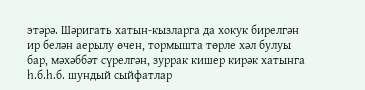этәрә. Шәригать хатын-кызларга да хокук бирелгән ир белән аерылу өчен, тормышта төрле хәл булуы бар, мәхәббәт сүрелгән, зуррак кишер кирәк хатынга һ.б.һ.б. шундый сыйфатлар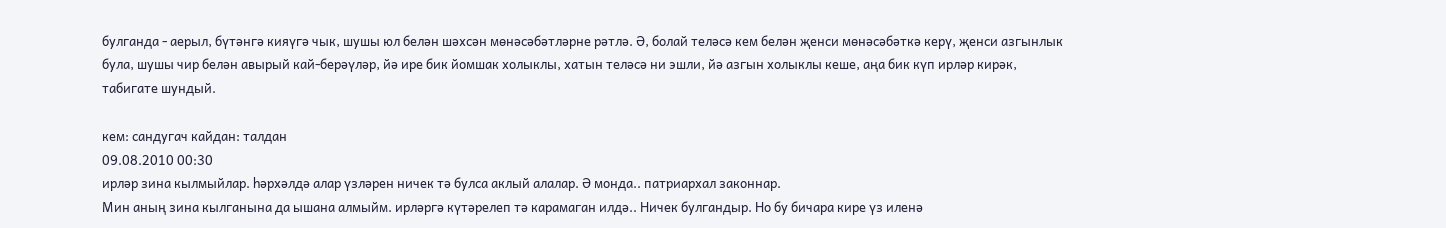булганда - аерыл, бүтәнгә кияүгә чык, шушы юл белән шәхсән мөнәсәбәтләрне рәтлә. Ә, болай теләсә кем белән җенси мөнәсәбәткә керү, җенси азгынлык була, шушы чир белән авырый кай-берәүләр, йә ире бик йомшак холыклы, хатын теләсә ни эшли, йә азгын холыклы кеше, аңа бик күп ирләр кирәк, табигате шундый.

кем: сандугач кайдан: талдан
09.08.2010 00:30
ирләр зина кылмыйлар. һәрхәлдә алар үзләрен ничек тә булса аклый алалар. Ә монда.. патриархал законнар.
Мин аның зина кылганына да ышана алмыйм. ирләргә күтәрелеп тә карамаган илдә.. Ничек булгандыр. Но бу бичара кире үз иленә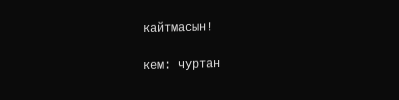кайтмасын!

кем: чуртан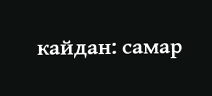кайдан: самар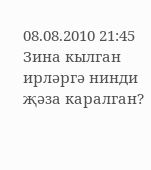08.08.2010 21:45
Зина кылган ирләргә нинди җәза каралган?